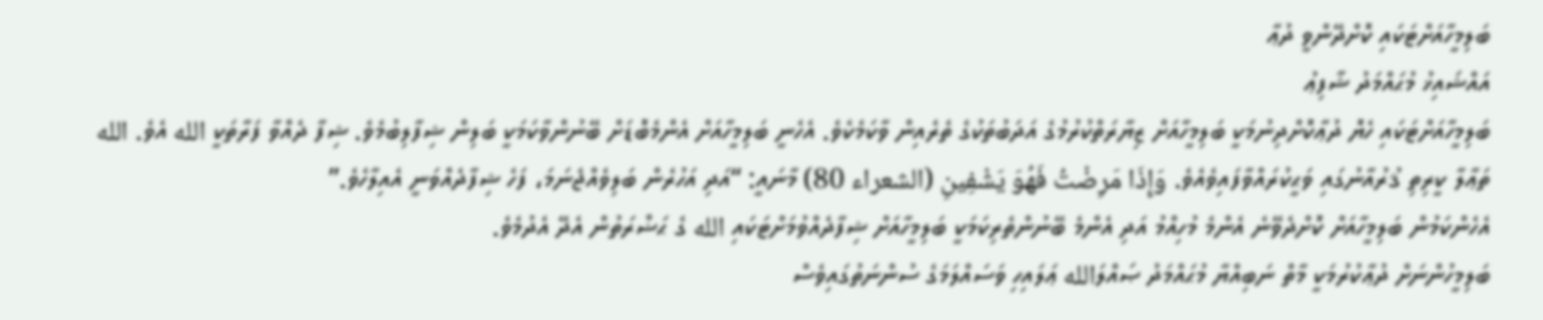ބަލިމީހާއަށްޓަކައި ކޮށްދޭންވީ ދުޢާ
އައްޝައިޚު މުޙައްމަދު ޝާފިޢު
ބަލިމީހާއަށްޓަކައި ހެޔޮ ދުޢާކޮށްދިނުމަކީ ބަލިމީހާއަށް ޒިޔާރަތްކުރުމުގެ އަދަބުތަކުގެ ތެރެއިން ވާކަމެކެވެ. އެހެނީ ބަލިމީހާއަށް އެންމެބޮޑަށް ބޭނުންވާކަމަކީ ބަލިން ޝިފާލިބުމެވެ. ޝިފާ ދެއްވާ ފަރާތަކީ الله އެވެ. الله ތަޢާލާ ކީރިތި ޤުރުއާނުގައި ވަޙީކުރައްވާފައިވެއެވެ. وَإِذَا مَرِضْتُ فَهُوَ يَشْفِينِ (الشعراء 80) މާނައީ: “އަދި އަހުރެން ބަލިވެއްޖެނަމަ، ފަހެ ޝިފާދެއްވަނީ އެއިލާހެވެ.”
އެހެންކަމުން ބަލިމީހާއަށް ކޮށްދެވޭނެ އެންމެ މުހިއްމު އަދި އެންމެ ބޭނުންތެރިކަމަކީ ބަލިމީހާއަށް ޝިފާދެއްވުމަށްޓަކައި الله ގެ ޙަޟްރަތުން އެދޭ އެދުމެވެ.
ބަލިމީހުންނަށް ދުޢާކުރުމަކީ މާތް ނަބިއްޔާ މުޙައްމަދު ޞައްލަالله ޢަލައިހި ވަސައްލަމަގެ ސުންނަތުގައިވެސް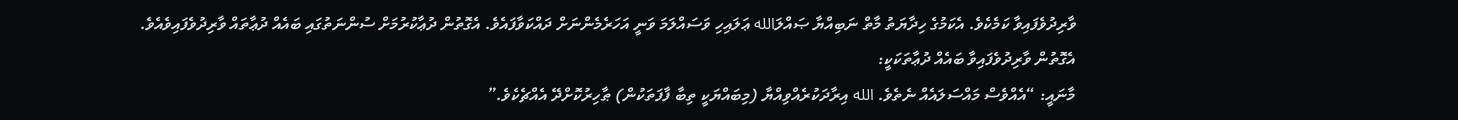ވާރިދުވެފައިވާ ކަމެކެވެ. އެކަމުގެ ހިދާޔަތު މާތް ނަބިއްޔާ ޞައްލަالله ޢަލައިހި ވަސައްލަމަ ވަނީ އަހަރެމެންނަށް ދައްކަވާފައެވެ. އެގޮތުން ދުޢާކުރުމަށް ސުންނަތުގައި ބައެއް ދުޢާތައް ވާރިދުވެފައިވެއެވެ.
އެގޮތުން ވާރިދުވެފައިވާ ބައެއް ދުޢާތަކަކީ:
މާނައީ: “އެއްވެސް މައްސަލައެއް ނެތެވެ. الله އިރާދަކުރެއްވިއްޔާ (މިބައްޔަކީ ތިބާ ފާފަތަކުން) ޠާހިރުކޮށްދޭ އެއްޗެކެވެ.”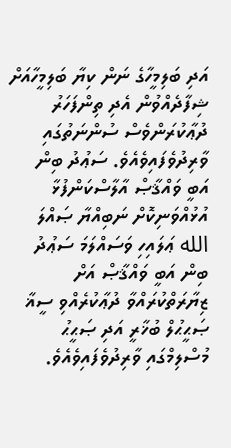އަދި ބަލިމީހާގެ ނަން ކިޔާ ބަލިމީހާއަށް ޝިފާދެއްވުން އެދި ތިންފަހަރު ދުޢާކުރަންވެސް ސުންނަތުގައި ވާރިދުވެފައިވެއެވެ. ސަޢުދު ބިން އަބީ ވައްޤާޞް އާލާސްކަންފުޅާ އުޅުއްވަނިކޮށް ނަބިއްޔާ ޞައްލަ الله ޢަލައިހި ވަސައްލަމަ ސަޢުދު ބިން އަބީ ވައްޤާޞް އަށް ޒިޔާރަތްކުރައްވާ ދުޢާކުރެއްވި ސީޣާ ޞަޙީޙުލް ބުޚާރީ އަދި ޞަޙީޙު މުސްލިމްގައި ވާރިދުވެފައިވެއެވެ.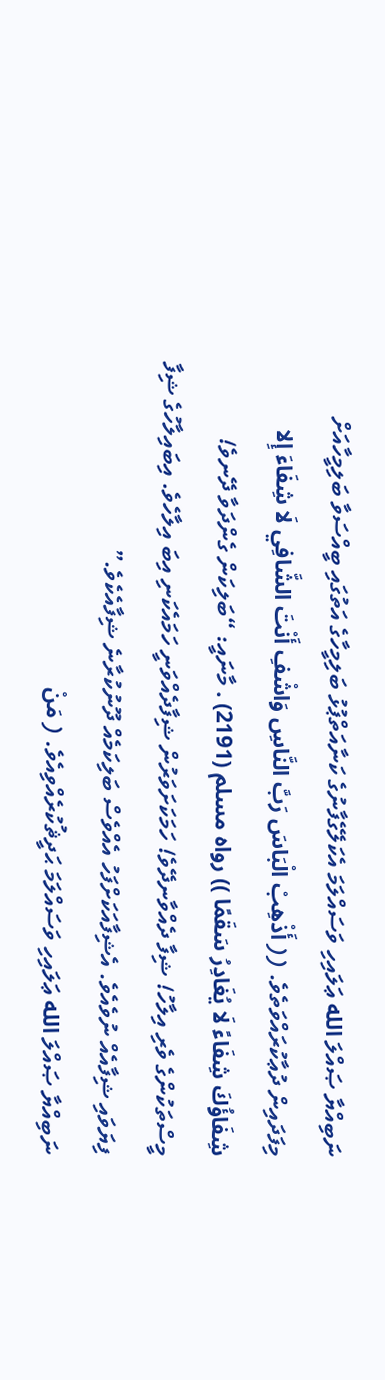ނަބިއްޔާ ޞައްލަ الله ޢަލައިހި ވަސައްލަމަ އެކަލޭގެފާނުގެ ކަނާއަތްޕުޅު ބަލިމީހާގެ އަތުގައި ބީއްސަވާ ބަލިމީހާއަށް މިފަދައިން ދުޢާކުރައްވަތެވެ. (( أَذْهِبْ الْبَاسَ رَبَّ النَّاسِ وَاشْفِ أَنْتَ الشَّافِي لَا شِفَاءَ إِلا شِفَاؤُكَ شِفَاءً لَا يُغَادِرُ سَقَمًا )) رواه مسلم (2191) . މާނައީ: “ބަލިކަން ގެންދަވާ ދޭނވެ! މީސްތަކުންގެ ވެރި އިލާހު! ޝިފާ ދެއްވާނދޭވެ! ހަމަކަށަވަރުން ޝިފާދެއްވަނީ ހަމައެކަނި އިބަ އިލާހެވެ. އިބައިލާހުގެ ޝިފާ ފިޔަވައި ޝިފާއެއް ނުވެއެވެ. އެޝިފާއަކަށްފަހު އެއްވެސް ބަލިކަމެއް ދޫނުކުރާނެ ޝިފާއެކެވެ.”
ނަބިއްޔާ ޞައްލަ الله ޢަލައިހި ވަސައްލަމަ ޙަދީޘުކުރެއްވިއެވެ. ( مَنْ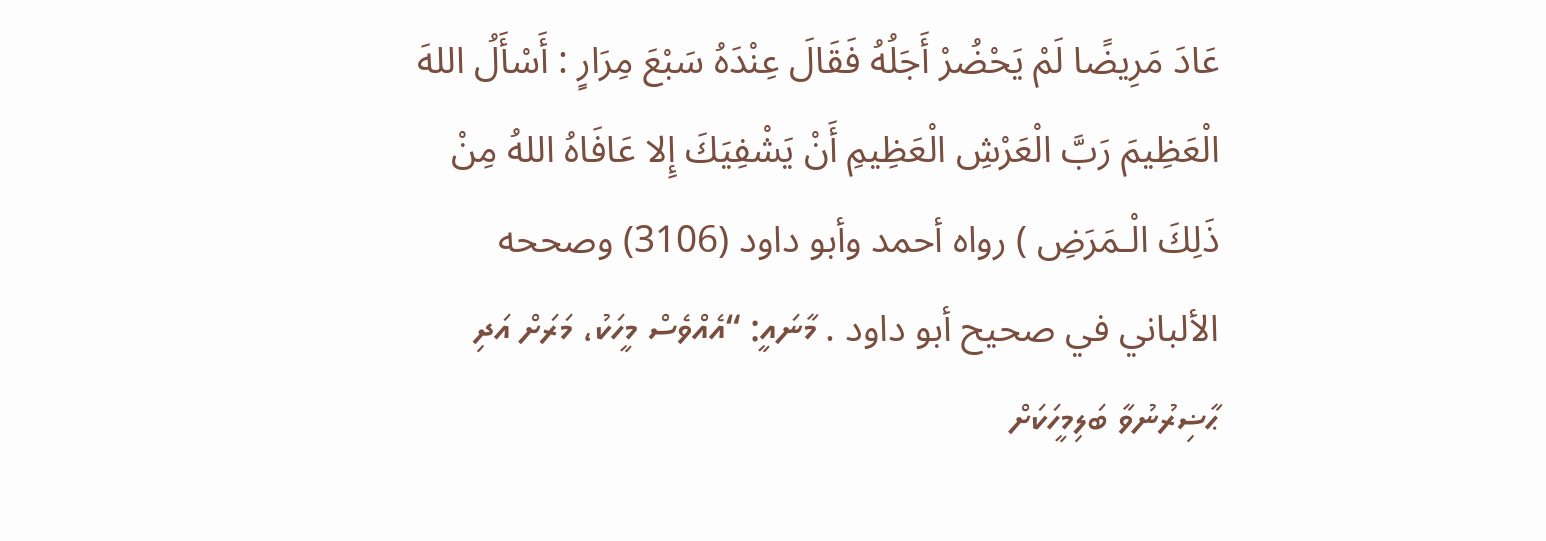عَادَ مَرِيضًا لَمْ يَحْضُرْ أَجَلُهُ فَقَالَ عِنْدَهُ سَبْعَ مِرَارٍ : أَسْأَلُ اللهَ الْعَظِيمَ رَبَّ الْعَرْشِ الْعَظِيمِ أَنْ يَشْفِيَكَ إِلا عَافَاهُ اللهُ مِنْ ذَلِكَ الْـمَرَضِ ) رواه أحمد وأبو داود (3106) وصححه الألباني في صحيح أبو داود . މާނައީ: “އެއްވެސް މީހަކު، މަރަށް އަދި ޙާޟިރުނުވާ ބަލިމީހަކަށް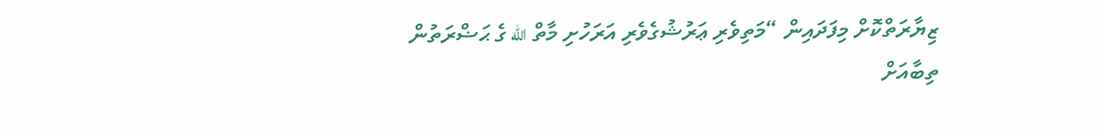ޒިޔާރަތްކޮށް މިފަދައިން “މަތިވެރި ޢަރުޝުގެވެރި އަރަހުށި މާތް الله ގެ ޙަޟްރަތުން ތިބާއަށް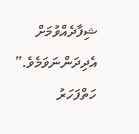ޝިފާދެއްވުމަށް އެދިދަންނަވަމެވެ.” ހަތްފަހަރު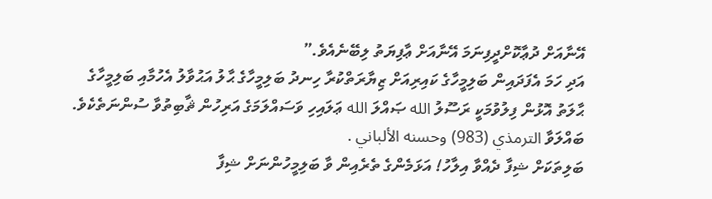އޭނާއަށް ދުޢާކޮށްދީފިނަމަ އޭނާއަށް ޢާފިޔަތު ލިބޭނެއެވެ.”
އަދި ހަމަ އެފަދައިން ބަލިމީހާގެ ކައިރިއަށް ޒިޔާރަތްކުރާ ހިނދު ބަލިމީހާގެ ޙާލު އަޙުވާލު އެހުމާއި ބަލިމީހާގެ ޙާލަތު އޮޅުން ފިލުވުމަކީ ރަސޫލު الله ޞައްލަ الله ޢަލައިހި ވަސައްލަމަގެ އަރިހުން ޘާބިތުވާ ސުންނަތެކެވެ. ބައްލަވާ الترمذي (983) وحسنه الألباني .
ބަލިތަކަށް ޝިފާ ދެއްވާ އިލާހު! އަޅަމެންގެ ތެރެއިން ވާ ބަލިމީހުންނަށް ޝިފާ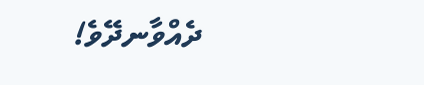ދެއްވާނދޭވެ!